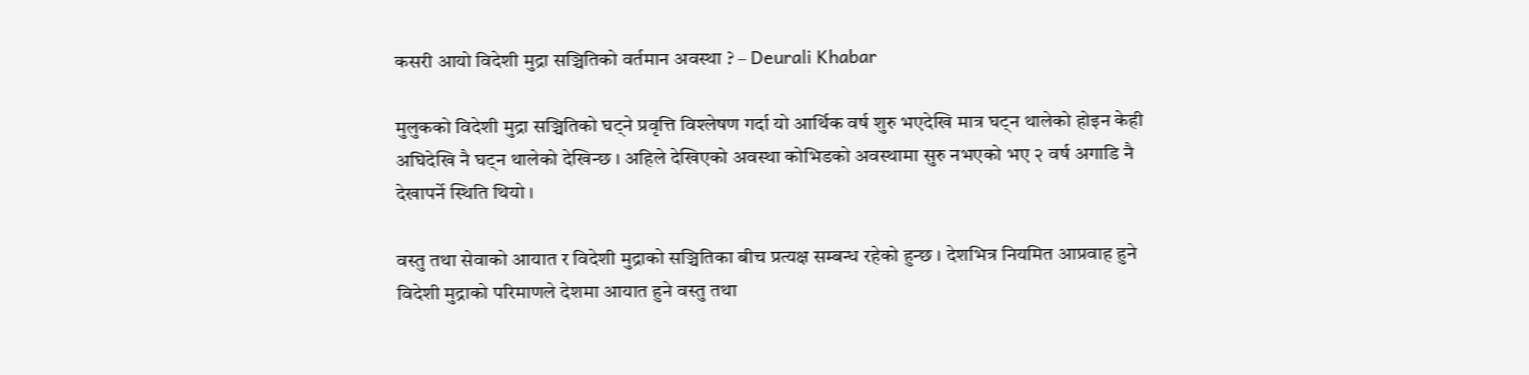कसरी आयो विदेशी मुद्रा सञ्चितिको वर्तमान अवस्था ? – Deurali Khabar

मुलुकको विदेशी मुद्रा सञ्चितिको घट्ने प्रवृत्ति विश्‍लेषण गर्दा यो आर्थिक वर्ष शुरु भएदेखि मात्र घट्न थालेको होइन केही अघिदेखि नै घट्न थालेको देखिन्छ । अहिले देखिएको अवस्था कोभिडको अवस्थामा सुरु नभएको भए २ वर्ष अगाडि नै देखापर्ने स्थिति थियो ।

वस्तु तथा सेवाको आयात र विदेशी मुद्राको सञ्चितिका बीच प्रत्यक्ष सम्बन्ध रहेको हुन्छ । देशभित्र नियमित आप्रवाह हुने विदेशी मुद्राको परिमाणले देशमा आयात हुने वस्तु तथा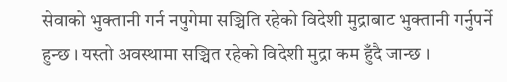सेवाको भुक्तानी गर्न नपुगेमा सञ्चिति रहेको विदेशी मुद्राबाट भुक्तानी गर्नुपर्ने हुन्छ । यस्तो अवस्थामा सञ्चित रहेको विदेशी मुद्रा कम हुँदै जान्छ ।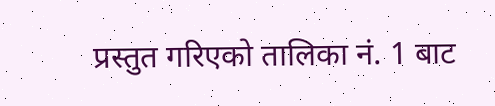प्रस्तुत गरिएको तालिका नं. 1 बाट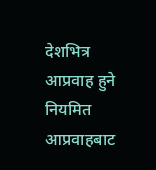देशभित्र आप्रवाह हुने नियमित आप्रवाहबाट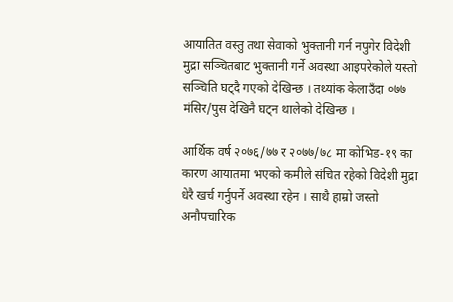आयातित वस्तु तथा सेवाको भुक्तानी गर्न नपुगेर विदेशी मुद्रा सञ्चितबाट भुक्तानी गर्ने अवस्था आइपरेकोले यस्तो सञ्चिति घट्दै गएको देखिन्छ । तथ्यांक केलाउँदा ०७७ मंसिर/पुस देखिनै घट्न थालेको देखिन्छ ।

आर्थिक वर्ष २०७६/७७ र २०७७/७८ मा कोभिड-१९ का कारण आयातमा भएको कमीले संचित रहेको विदेशी मुद्रा धेरै खर्च गर्नुपर्ने अवस्था रहेन । साथै हाम्रो जस्तो अनौपचारिक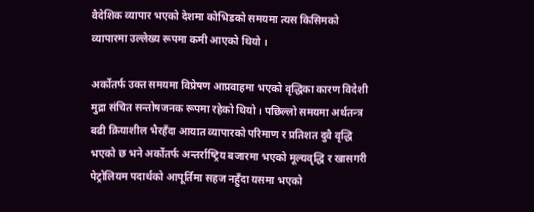वैदेशिक व्यापार भएको देशमा कोभिडको समयमा त्यस किसिमको व्यापारमा उल्लेख्य रूपमा कमी आएको थियो ।

अर्कोतर्फ उक्त समयमा विप्रेषण आप्रवाहमा भएको वृद्धिका कारण विदेशी मुद्रा संचित सन्तोषजनक रूपमा रहेको थियो । पछिल्लो समयमा अर्थतन्त्र बढी क्रियाशील भैरहँदा आयात व्यापारको परिमाण र प्रतिशत दुवै वृद्धि भएको छ भने अर्कोतर्फ अन्तर्राष्‍ट्रिय बजारमा भएको मूल्यवृद्धि र खासगरी पेट्रोलियम पदार्थको आपूर्तिमा सहज नहुँदा यसमा भएको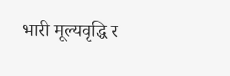भारी मूल्यवृद्धि र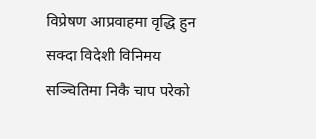विप्रेषण आप्रवाहमा वृद्धि हुन सक्दा विदेशी विनिमय सञ्चितिमा निकै चाप परेको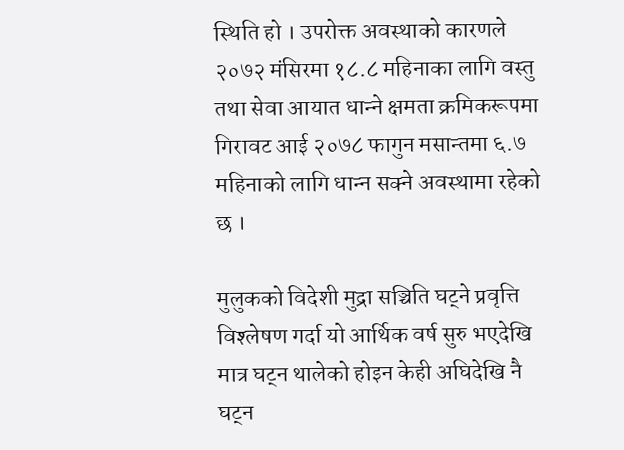स्थिति हो । उपरोक्त अवस्थाको कारणले २०७२ मंसिरमा १८.८ महिनाका लागि वस्तु तथा सेवा आयात धान्‍ने क्षमता क्रमिकरूपमा गिरावट आई २०७८ फागुन मसान्तमा ६.७ महिनाको लागि धान्‍न सक्ने अवस्थामा रहेको छ ।

मुलुकको विदेशी मुद्रा सञ्चिति घट्ने प्रवृत्ति विश्‍लेषण गर्दा यो आर्थिक वर्ष सुरु भएदेखि मात्र घट्न थालेको होइन केही अघिदेखि नै घट्न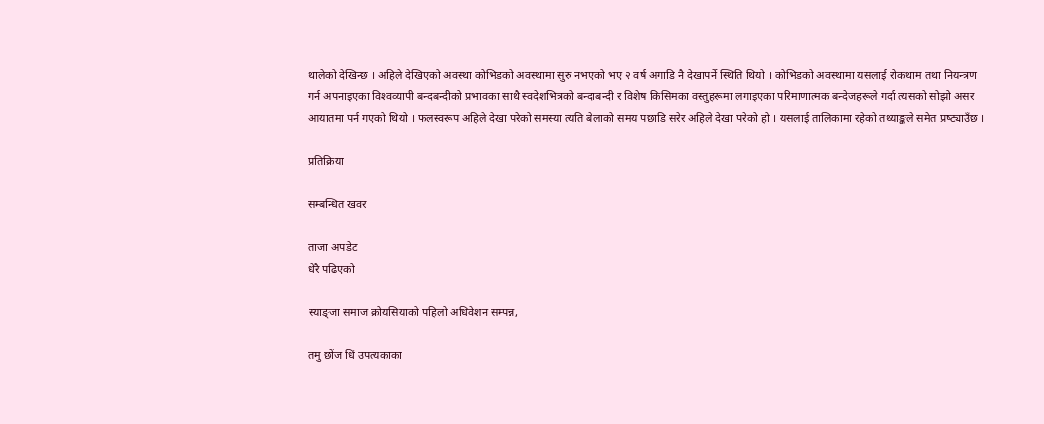थालेको देखिन्छ । अहिले देखिएको अवस्था कोभिडको अवस्थामा सुरु नभएको भए २ वर्ष अगाडि नै देखापर्ने स्थिति थियो । कोभिडको अवस्थामा यसलाई रोकथाम तथा नियन्त्रण गर्न अपनाइएका विश्‍वव्यापी बन्दबन्दीको प्रभावका साथै स्वदेशभित्रको बन्दाबन्दी र विशेष किसिमका वस्तुहरूमा लगाइएका परिमाणात्मक बन्देजहरूले गर्दा त्यसको सोझो असर आयातमा पर्न गएको थियो । फलस्वरूप अहिले देखा परेको समस्या त्यति बेलाको समय पछाडि सरेर अहिले देखा परेको हो । यसलाई तालिकामा रहेको तथ्याङ्कले समेत प्रष्‍ट्याउँछ ।

प्रतिक्रिया

सम्बन्धित खवर

ताजा अपडेट
धेरै पढिएको

स्याङ्जा समाज क्रोयसियाको पहिलो अधिवेशन सम्पन्न,

तमु छोंज धिं उपत्यकाका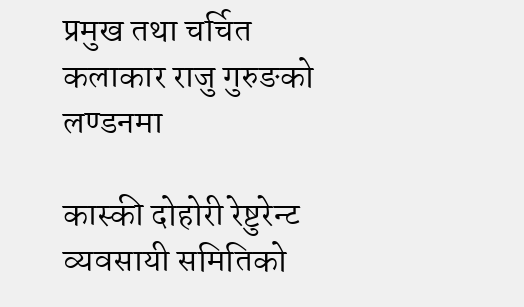प्रमुख तथा चर्चित कलाकार राजु गुरुङको लण्डनमा

कास्की दोहोरी रेष्टुरेन्ट व्यवसायी समितिको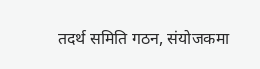तदर्थ समिति गठन, संयोजकमा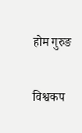होम गुरुङ

विश्वकप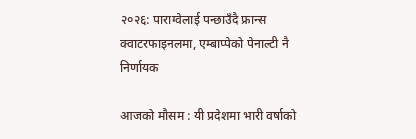२०२६: पाराग्वेलाई पन्छाउँदै फ्रान्स क्वाटरफाइनलमा, एम्बाप्पेको पेनाल्टी नै निर्णायक

आजको मौसम : यी प्रदेशमा भारी वर्षाको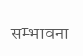सम्भावना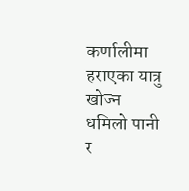कर्णालीमा हराएका यात्रु खोज्न धमिलो पानी र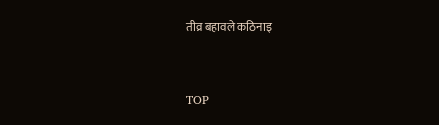तीव्र बहावले कठिनाइ


TOP